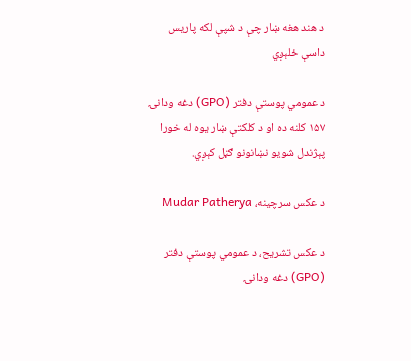د هند هغه ښار چې د شپې لکه پاریس داسې ځلېږي

د عمومي پوستې دفتر (GPO) دغه ودانۍ ۱۵۷ کلنه ده او د کلکتې ښار یوه له خورا پېژندل شویو نښانونو ګڼل کېږي.

د عکس سرچینه، Mudar Patherya

د عکس تشریح، د عمومي پوستې دفتر (GPO) دغه ودانۍ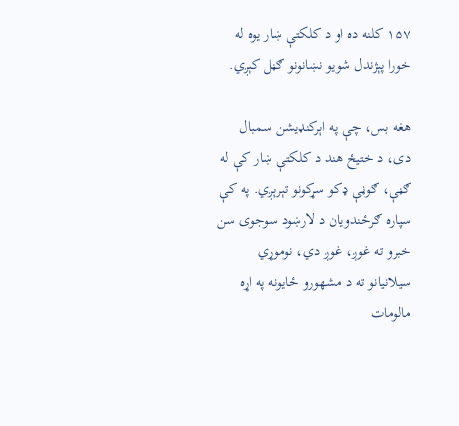۱۵۷ کلنه ده او د کلکتې ښار یوه له خورا پېژندل شویو نښانونو ګڼل کېږي.

هغه بس، چې په اېرکنډیشن سمبال دی، د ختیځ هند د کلکتې ښار کې له ګڼې، ګوڼې ډکو سړکونو تېرېږي. په کې سپاره ګرځندویان د لارښود سوجوی سن خبرو ته غوږ، غوږ دي، نوموړي سیلانیانو ته د مشهورو ځایونه په اړه مالومات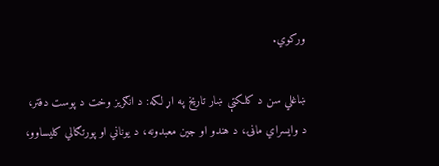ورکوي.

ښاغلي سن د کلکتې ښار تاریخ په اړ لکه: د انګریز وخت د پوست دفتر، د وایسراي ماڼۍ، د هندو او جین معبدونه، د یوناني او پورتګالي کلیساوو،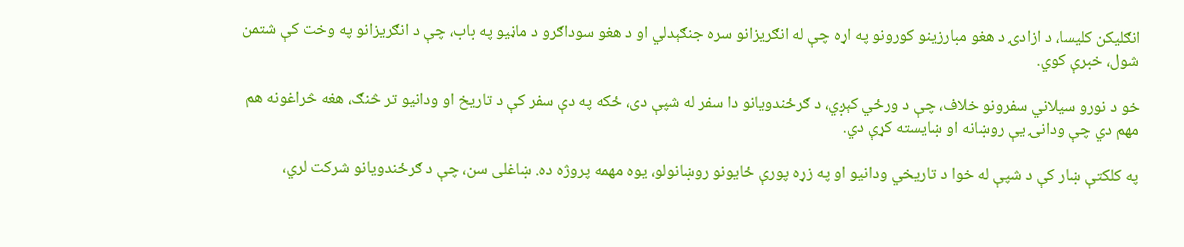انګلیکن کلیسا، د ازادۍ د هغو مبارزینو کورونو په اړه چې له انګریزانو سره جنګېدلي او د هغو سوداګرو د ماڼیو په باب، چې د انګریزانو په وخت کې شتمن شول، خبرې کوي.

خو د نورو سیلاني سفرونو خلاف، چې د ورځي کېږي، د ګرځندویانو دا سفر له شپې دی، ځکه په دې سفر کې د تاریخ او ودانیو تر څنګ، هغه څراغونه هم مهم دي چې ودانۍ یې روښانه او ښایسته کړې دي.

په کلکتې ښار کې د شپې له خوا د تاریخي ودانیو او په زړه پورې ځایونو روښانولو، یوه مهمه پروژه ده. ښاغلی سن، چې د ګرځندویانو شرکت لري،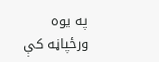په یوه ورځپاڼه کې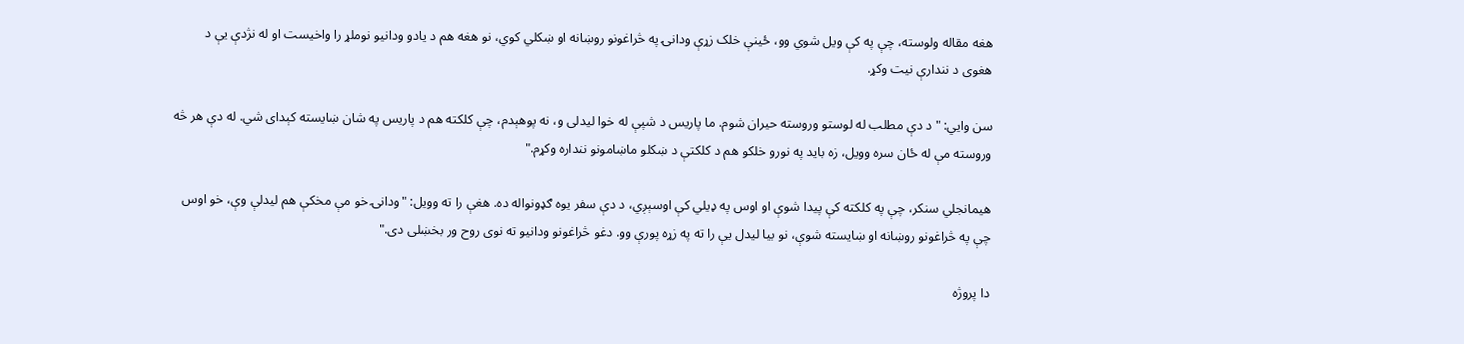هغه مقاله ولوسته، چې په کې ویل شوي وو، ځینې خلک زړې ودانۍ په څراغونو روښانه او ښکلي کوي، نو هغه هم د یادو ودانیو نوملړ را واخیست او له نژدې یې د هغوی د نندارې نیت وکړ.

سن وایي: "د دې مطلب له لوستو وروسته حیران شوم. ما پاریس د شپې له خوا لیدلی و، نه پوهېدم، چې کلکته هم د پاریس په شان ښایسته کېدای شي. له دې هر څه وروسته مې له ځان سره وویل، زه باید په نورو خلکو هم د کلکتې د ښکلو ماښامونو ننداره وکړم."

هیمانجلي سنکر، چې په کلکته کې پیدا شوې او اوس په ډیلي کې اوسېږي، د دې سفر یوه ګډونواله ده. هغې را ته وویل: "ودانۍ خو مې مخکې هم لیدلې وې، خو اوس چې په څراغونو روښانه او ښایسته شوې، نو بیا لیدل یې را ته په زړه پورې وو. دغو څراغونو ودانیو ته نوی روح ور بخښلی دی."

دا پروژه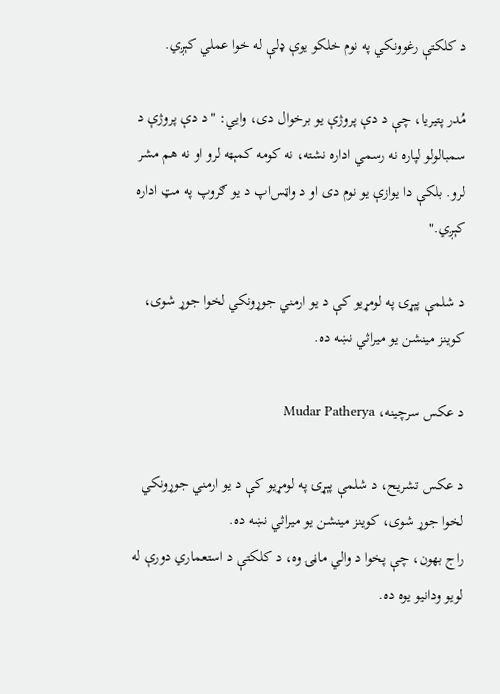د کلکتې رغوونکي په نوم خلکو یوې ډلې له خوا عملي کېږي.

مُدر پتیریا، چې د دې پروژې یو برخوال دی، وایي: "د دې پروژې د سمبالولو لپاره نه رسمي اداره نشته، نه کومه کمېټه لرو او نه هم مشر لرو. بلکې دا یوازې یو نوم دی او د واټس‌اپ د یو ګروپ په مټ اداره کېږي."

د شلمې پېړۍ په لومړیو کې د یو ارمني جوړونکي لخوا جوړ شوی، کوینز مینشن یو میراثي نښه ده.

د عکس سرچینه، Mudar Patherya

د عکس تشریح، د شلمې پېړۍ په لومړیو کې د یو ارمني جوړونکي لخوا جوړ شوی، کوینز مینشن یو میراثي نښه ده.
راج بهون، چې پخوا د والي ماڼۍ وه، د کلکتې د استعماري دورې له لویو ودانیو یوه ده.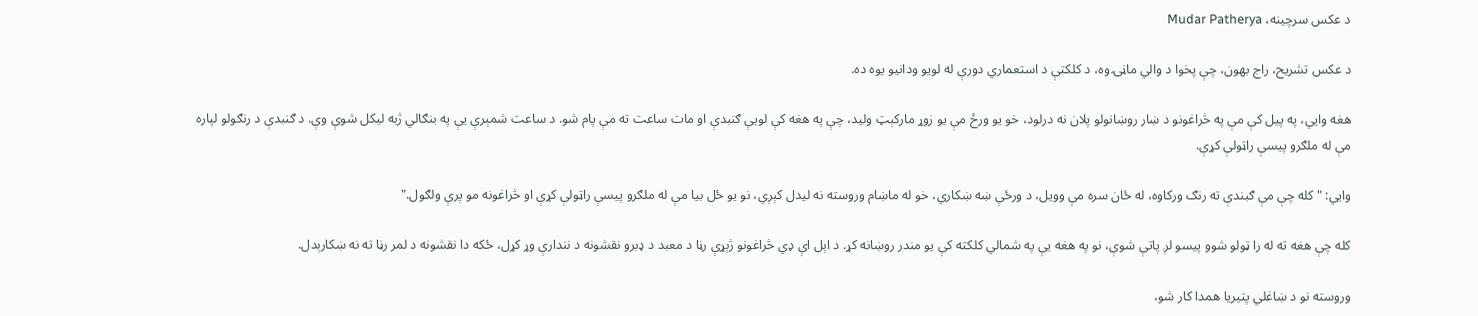د عکس سرچینه، Mudar Patherya

د عکس تشریح، راج بهون، چې پخوا د والي ماڼۍ وه، د کلکتې د استعماري دورې له لویو ودانیو یوه ده.

هغه وایي، په پیل کې مې په څراغونو د ښار روښانولو پلان نه درلود، خو یو ورځ مې یو زوړ مارکېټ ولید، چې په هغه کې لویې ګنبدې او مات ساعت ته مې پام شو. د ساعت شمېرې یې په بنګالي ژبه لیکل شوې وې. د ګنبدې د رنګولو لپاره مې له ملګرو پیسې راټولې کړې.

وایي: "کله چې مې ګبندې ته رنګ ورکاوه، له ځان سره مې وویل، د ورځې ښه ښکاري، خو له ماښام وروسته نه لیدل کېږي، نو یو ځل بیا مې له ملګرو پیسې راټولې کړې او څراغونه مو پرې ولګول."

کله چې هغه ته له را ټولو شوو پیسو لږ پاتې شوې، نو په هغه یې په شمالي کلکته کې یو مندر روښانه کړ. د اېل اې ډي څراغونو ژېړې رڼا د معبد د ډبرو نقشونه د نندارې وړ کړل، ځکه دا نقشونه د لمر رڼا ته نه ښکارېدل.

وروسته نو د ښاغلي پتیریا همدا کار شو،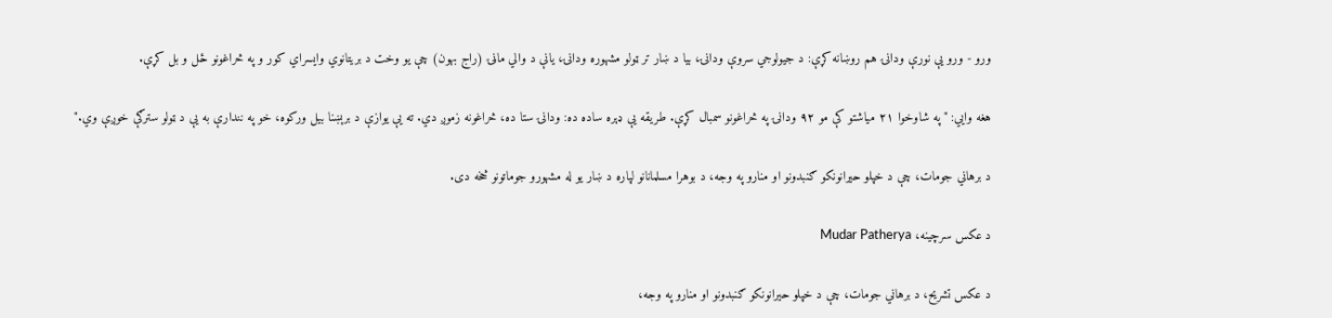ورو - ورو یې نورې ودانۍ هم روښانه کړې: د جیولوجي سروې ودانۍ، بیا د ښار تر ټولو مشهوره ودانۍ، یانې د والي ماڼۍ (راج بهون) چې یو وخت د بریتانوي وایسراي کور و په څراغونو ځل و بل کړې.

هغه وایي: "په شاوخوا ۲۱ میاشتو کې مو ۹۲ ودانۍ په څراغونو سمبال کړې. طریقه یې ډېره ساده ده: ودانۍ ستا ده، څراغونه زموږ دي. ته یې یوازې د برېښنا بیل ورکوه، خو په نندارې به یې د ټولو سترګې خوږې وي."

د برهاني جومات، چې د خپلو حیرانونکو ګنبدونو او منارو په وجه، د بوهرا مسلمانانو لپاره د ښار یو له مشهورو جوماتونو څخه دی.

د عکس سرچینه، Mudar Patherya

د عکس تشریح، د برهاني جومات، چې د خپلو حیرانونکو ګنبدونو او منارو په وجه،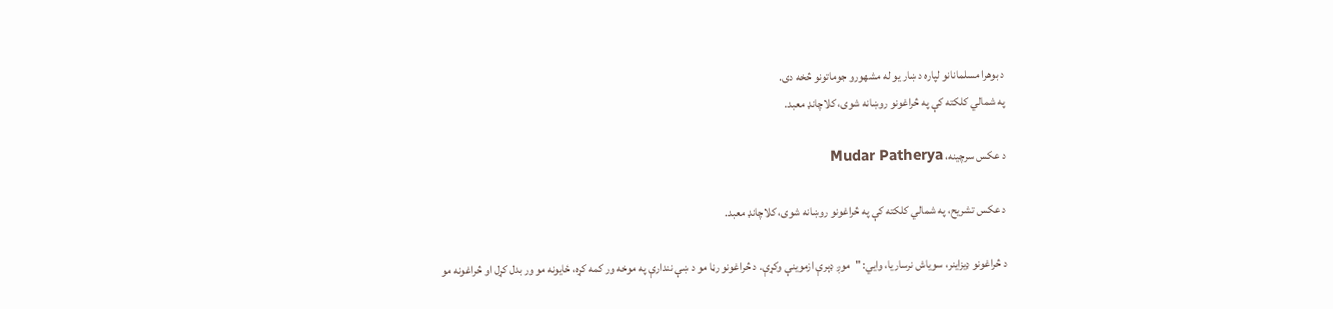د بوهرا مسلمانانو لپاره د ښار یو له مشهورو جوماتونو څخه دی.
په شمالي کلکته کې په څراغونو روښانه شوی، کلاچانډ معبد.

د عکس سرچینه، Mudar Patherya

د عکس تشریح، په شمالي کلکته کې په څراغونو روښانه شوی، کلاچانډ معبد.

د څراغونو ډیزاینر، سویاش نرساریا، وایي: "موږ ډېرې ازموینې وکړې. د څراغونو رڼا مو د ښې نندارې په موخه ور کمه کړه، ځایونه مو ور بدل کړل او څراغونه مو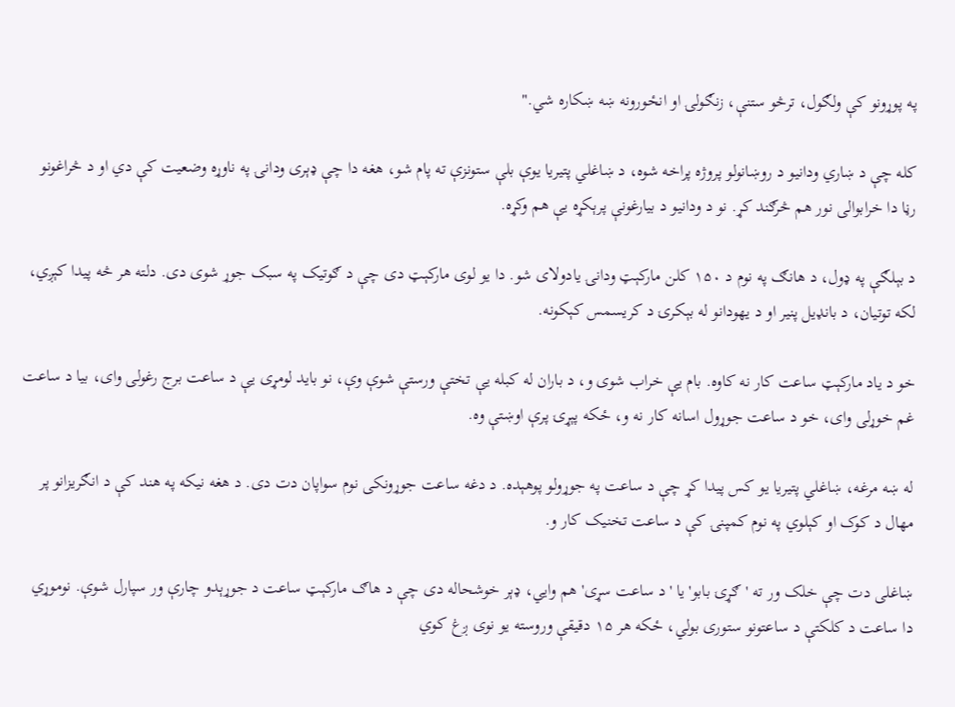په پوړونو کې ولګول، ترڅو ستنې، زنګولۍ او انځورونه ښه ښکاره شي."

کله چې د ښاري ودانیو د روښانولو پروژه پراخه شوه، د ښاغلي پتیریا یوې بلې ستونزې ته پام شو، هغه دا چې ډېری ودانۍ په ناوړه وضعیت کې دي او د څراغونو رڼا دا خرابوالی نور هم څرګند کړ. نو د ودانیو د بیارغونې پرېکړه یې هم وکړه.

د بېلګې په ډول، د هانګ په نوم د ۱۵۰ کلن مارکېټ ودانۍ یادولای شو. دا یو لوی مارکېټ دی چې د ګوتیک په سبک جوړ شوی دی. دلته هر څه پیدا کېږي، لکه توتیان، د بانډیل پنیر او د یهودانو له بېکرۍ د کریسمس کېکونه.

خو د یاد مارکېټ ساعت کار نه کاوه. بام یې خراب شوی و، د باران له کبله یې تختې ورستې شوې وې، نو باید لومړی یې د ساعت برج رغولی وای، بیا د ساعت غم خوړلی وای، خو د ساعت جوړول اسانه کار نه و، ځکه پېړۍ پرې اوښتې وه.

له ښه مرغه، ښاغلي پتیریا یو کس پیدا کړ چې د ساعت په جوړولو پوهېده. د دغه ساعت جوړونکی نوم سواپان دت دی. د هغه نیکه په هند کې د انګریزانو پر مهال د کوک او کېلوي په نوم کمپنۍ کې د ساعت تخنیک کار و.

ښاغلی دت چې خلک ور ته 'ګړۍ بابو' یا 'د ساعت سړی' هم وایي، ډېر خوشحاله دی چې د هاګ مارکېټ ساعت د جوړېدو چارې ور سپارل شوې. نوموړي دا ساعت د کلکتې د ساعتونو ستوری بولي، ځکه هر ۱۵ دقیقې وروسته یو نوی ږغ کوي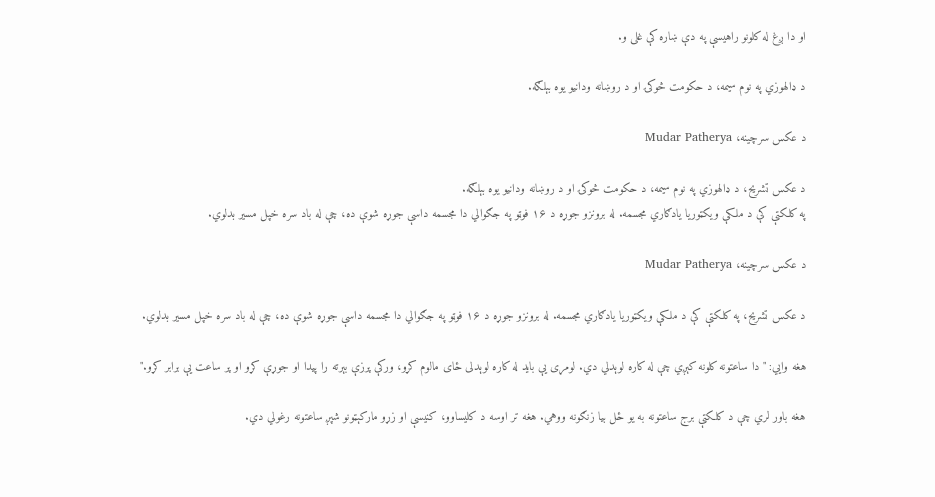او دا ږغ له کلونو راهیسې په دې ښاره کې غلی و.

د ډالهوزي په نوم سیمه، د حکومت څوکۍ او د روښانه ودانیو یوه بېلګه.

د عکس سرچینه، Mudar Patherya

د عکس تشریح، د ډالهوزي په نوم سیمه، د حکومت څوکۍ او د روښانه ودانیو یوه بېلګه.
په کلکتې کې د ملکې ویکټوریا یادګاري مجسمه. له برونزو جوړه د ۱۶ فوټو په جګوالي دا مجسمه داسې جوړه شوې ده، چې له باد سره خپل مسیر بدلوي.

د عکس سرچینه، Mudar Patherya

د عکس تشریح، په کلکتې کې د ملکې ویکټوریا یادګاري مجسمه. له برونزو جوړه د ۱۶ فوټو په جګوالي دا مجسمه داسې جوړه شوې ده، چې له باد سره خپل مسیر بدلوي.

هغه وایي: "دا ساعتونه کلونه کېږي چې له کاره لوېدلي دي. لومړی یې باید له کاره لوېدلی ځای مالوم کړو، ورکې پرزې بېرته را پیدا او جوړې کړو او پر ساعت یې برابر کړو."

هغه باور لري چې د کلکتې برج ساعتونه به یو ځل بیا زنګونه ووهي. هغه تر اوسه د کلیساوو، کنیسې او زړو مارکېټونو شپږ ساعتونه رغولي دي.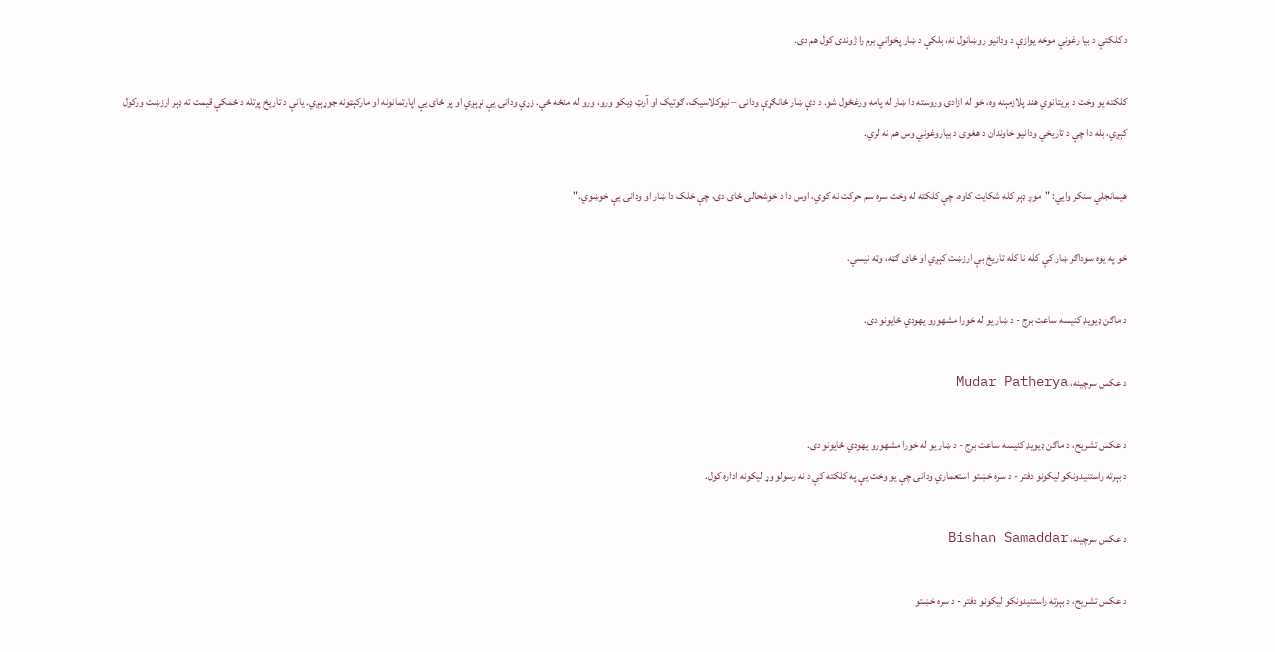د کلکتې د بیا رغونې موخه یوازې د ودانیو روښانول نه، بلکې د ښار پخواني برم را ژوندی کول هم دی.

کلکته یو وخت د بریتانوي هند پلازمېنه وه، خو له ازادۍ وروسته دا ښار له پامه ورغځول شو. د دې ښار ځانګړې ودانۍ – نیوکلاسیک، ګوتیک او آرټ ډیکو ورو، ورو له منځه ځي. زړې ودانۍ یې نړېږي او پر ځای یې اپارتمانونه او مارکېټونه جوړېږي. یانې د تاریخ پرتله د ځمکې قیمت ته ډېر ارزښت ورکول کېږي، بله دا چې د تاریخي ودانیو خاوندان د هغوی د بیاروغوني وس هم نه لري.

هیمانجلي سنکر وایي: "موږ ډېر کله شکایت کاوه، چې کلکته له وخت سره سم حرکت نه کوي، اوس دا د خوشحالۍ ځای دی، چې خلک دا ښار او ودانۍ یې خوښوي."

خو په یوه سوداګر ښار کې کله نا کله تاریخ بې ارزښت کېږي او ځای ګټه، وټه نیسي.

د ماګن ډیویډ کنیسه ساعت برج - د ښار یو له خورا مشهورو یهودي ځایونو دی.

د عکس سرچینه، Mudar Patherya

د عکس تشریح، د ماګن ډیویډ کنیسه ساعت برج - د ښار یو له خورا مشهورو یهودي ځایونو دی.
د بېرته راستنیدونکو لیکونو دفتر - د سره خښتو استعماري ودانۍ چې یو وخت یې په کلکته کې د نه رسولو وړ لیکونه اداره کول.

د عکس سرچینه، Bishan Samaddar

د عکس تشریح، د بېرته راستنیدونکو لیکونو دفتر - د سره خښتو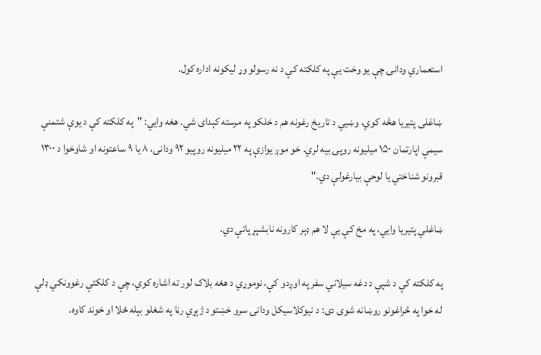استعماري ودانۍ چې یو وخت یې په کلکته کې د نه رسولو وړ لیکونه اداره کول.

ښاغلی پتیریا هڅه کوي، وښيي د تاریخ رغونه هم د خلکو په مرسته کېدای شي. هغه وایي: "په کلکته کې د یوې شتمنې سیمې اپارتمان ۱۵۰ میلیونه روپۍ بیه لري. خو موږ یوازې په ۲۲ میلیونه روپیو ۹۲ ودانۍ، ۸ یا ۹ ساعتونه او شاوخوا د ۱۳۰۰ قبرونو شناختي یا لوحې بیارغولې دي."

ښاغلي پتیریا وايي، په مخ کې یې لا هم ډېر کارونه نابشپړ پاتې دي.

په کلکته کې د شپې د دغه سیلاني سفر په اوږدو کې، نوموړي د هغه بلاک لور ته اشاره کوي، چې د کلکتې رغوونکي ډلې له خوا په څراغونو روښانه شوی دی: د نیوکلاسیکل ودانۍ سرو خښتو د ژېړي رڼا په شغلو بېله ځلا او خوند کاوه.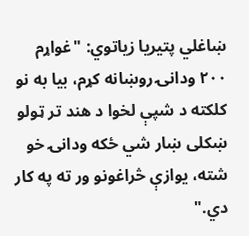ښاغلي پتیریا زیاتوي: "غواړم ۲۰۰ ودانۍ روښانه کړم، بیا به نو کلکته د شپې لخوا د هند تر ټولو ښکلی ښار شي ځکه ودانۍ خو شته، یوازې څراغونو ور ته په کار دي."